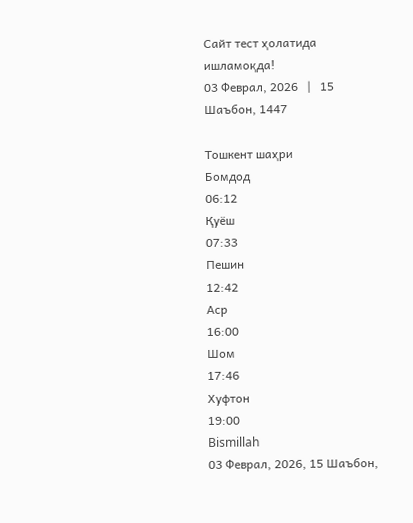Сайт тест ҳолатида ишламоқда!
03 Феврал, 2026   |   15 Шаъбон, 1447

Тошкент шаҳри
Бомдод
06:12
Қуёш
07:33
Пешин
12:42
Аср
16:00
Шом
17:46
Хуфтон
19:00
Bismillah
03 Феврал, 2026, 15 Шаъбон,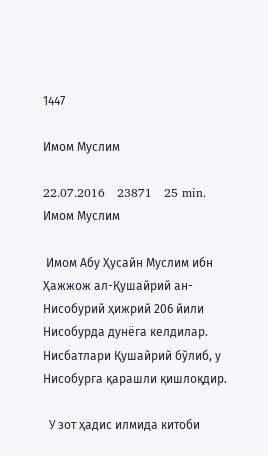1447

Имом Муслим

22.07.2016   23871   25 min.
Имом Муслим

 Имом Абу Ҳусайн Муслим ибн Ҳажжож ал-Қушайрий ан-Нисобурий ҳижрий 206 йили Нисобурда дунёга келдилар. Нисбатлари Қушайрий бўлиб, у Нисобурга қарашли қишлоқдир.

  У зот ҳадис илмида китоби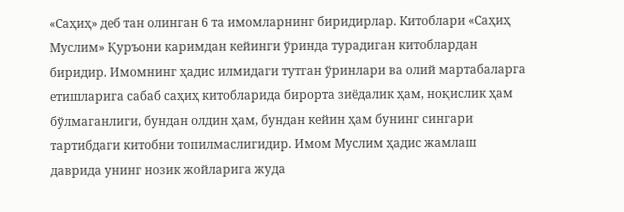«Саҳиҳ» деб тан олинган 6 та имомларнинг биридирлар. Китоблари «Саҳиҳ Муслим» Қуръони каримдан кейинги ўринда турадиган китоблардан биридир. Имомнинг ҳадис илмидаги тутган ўринлари ва олий мартабаларга етишларига сабаб саҳиҳ китобларида бирорта зиёдалик ҳам, ноқислик ҳам бўлмаганлиги, бундан олдин ҳам, бундан кейин ҳам бунинг сингари тартибдаги китобни топилмаслигидир. Имом Муслим ҳадис жамлаш даврида унинг нозик жойларига жуда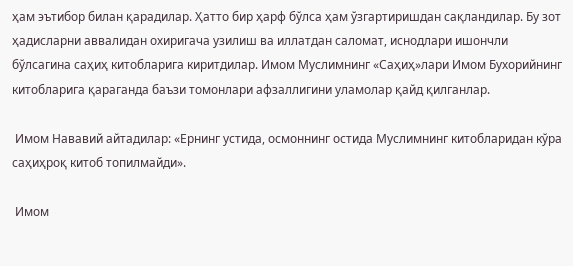ҳам эътибор билан қарадилар. Ҳатто бир ҳарф бўлса ҳам ўзгартиришдан сақландилар. Бу зот ҳадисларни аввалидан охиригача узилиш ва иллатдан саломат, иснодлари ишончли бўлсагина саҳиҳ китобларига киритдилар. Имом Муслимнинг «Саҳиҳ»лари Имом Бухорийнинг китобларига қараганда баъзи томонлари афзаллигини уламолар қайд қилганлар.

 Имом Нававий айтадилар: «Ернинг устида, осмоннинг остида Муслимнинг китобларидан кўра саҳиҳроқ китоб топилмайди».

 Имом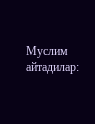Муслим айтадилар: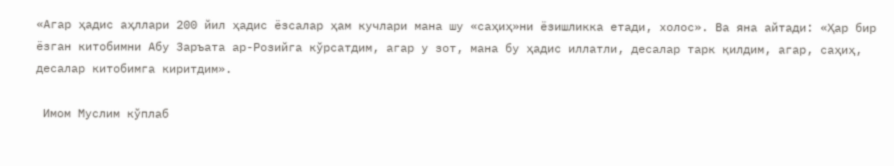«Агар ҳадис аҳллари 200 йил ҳадис ёзсалар ҳам кучлари мана шу «саҳиҳ»ни ёзишликка етади, холос». Ва яна айтади: «Ҳар бир ёзган китобимни Абу Заръата ар-Розийга кўрсатдим, агар у зот, мана бу ҳадис иллатли, десалар тарк қилдим, агар, саҳиҳ, десалар китобимга киритдим».

 Имом Муслим кўплаб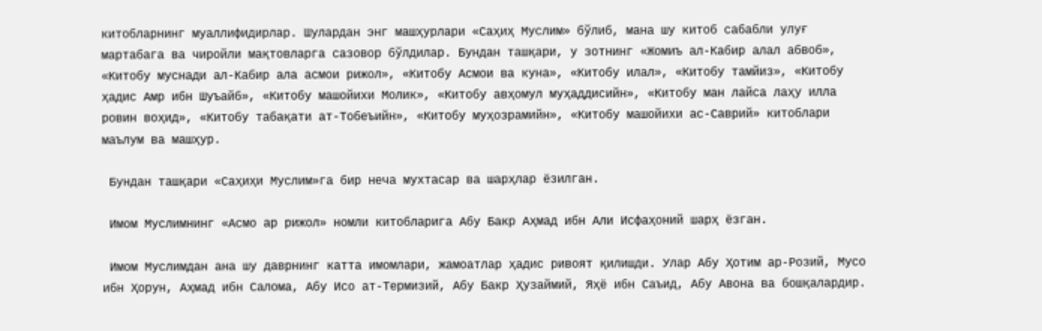китобларнинг муаллифидирлар. Шулардан энг машҳурлари «Саҳиҳ Муслим» бўлиб, мана шу китоб сабабли улуғ мартабага ва чиройли мақтовларга сазовор бўлдилар. Бундан ташқари, у зотнинг «Жомиъ ал-Кабир алал абвоб», «Китобу муснади ал-Кабир ала асмои рижол», «Китобу Асмои ва куна», «Китобу илал», «Китобу тамйиз», «Китобу ҳадис Амр ибн Шуъайб», «Китобу машойихи Молик», «Китобу авҳомул муҳаддисийн», «Китобу ман лайса лаҳу илла ровин воҳид», «Китобу табақати ат-Тобеъийн», «Китобу муҳозрамийн», «Китобу машойихи ас-Саврий» китоблари маълум ва машҳур.

 Бундан ташқари «Саҳиҳи Муслим»га бир неча мухтасар ва шарҳлар ёзилган.

 Имом Муслимнинг «Асмо ар рижол» номли китобларига Абу Бакр Аҳмад ибн Али Исфаҳоний шарҳ ёзган.

 Имом Муслимдан ана шу даврнинг катта имомлари, жамоатлар ҳадис ривоят қилишди. Улар Абу Ҳотим ар-Розий, Мусо ибн Ҳорун, Аҳмад ибн Салома, Абу Исо ат-Термизий, Абу Бакр Ҳузаймий, Яҳё ибн Саъид, Абу Авона ва бошқалардир.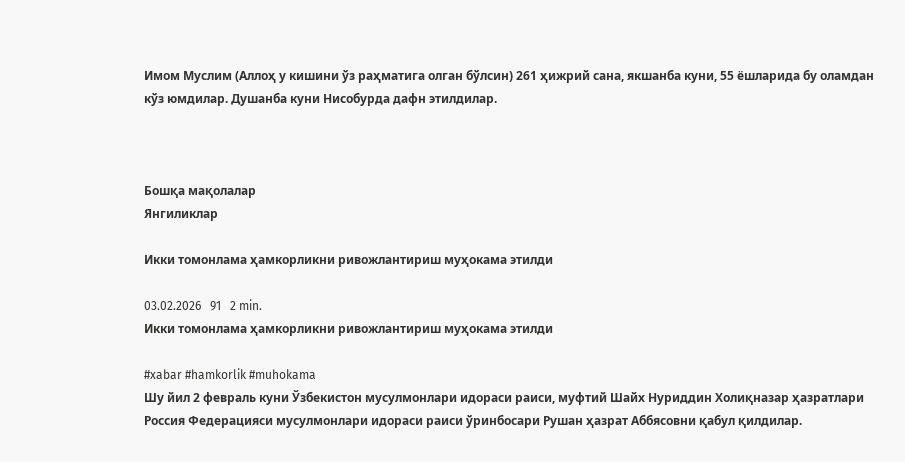Имом Муслим (Аллоҳ у кишини ўз раҳматига олган бўлсин) 261 ҳижрий сана, якшанба куни, 55 ёшларида бу оламдан кўз юмдилар. Душанба куни Нисобурда дафн этилдилар.



Бошқа мақолалар
Янгиликлар

Икки томонлама ҳамкорликни ривожлантириш муҳокама этилди

03.02.2026   91   2 min.
Икки томонлама ҳамкорликни ривожлантириш муҳокама этилди

#xabar #hamkorlik #muhokama
Шу йил 2 февраль куни Ўзбекистон мусулмонлари идораси раиси, муфтий Шайх Нуриддин Холиқназар ҳазратлари Россия Федерацияси мусулмонлари идораси раиси ўринбосари Рушан ҳазрат Аббясовни қабул қилдилар.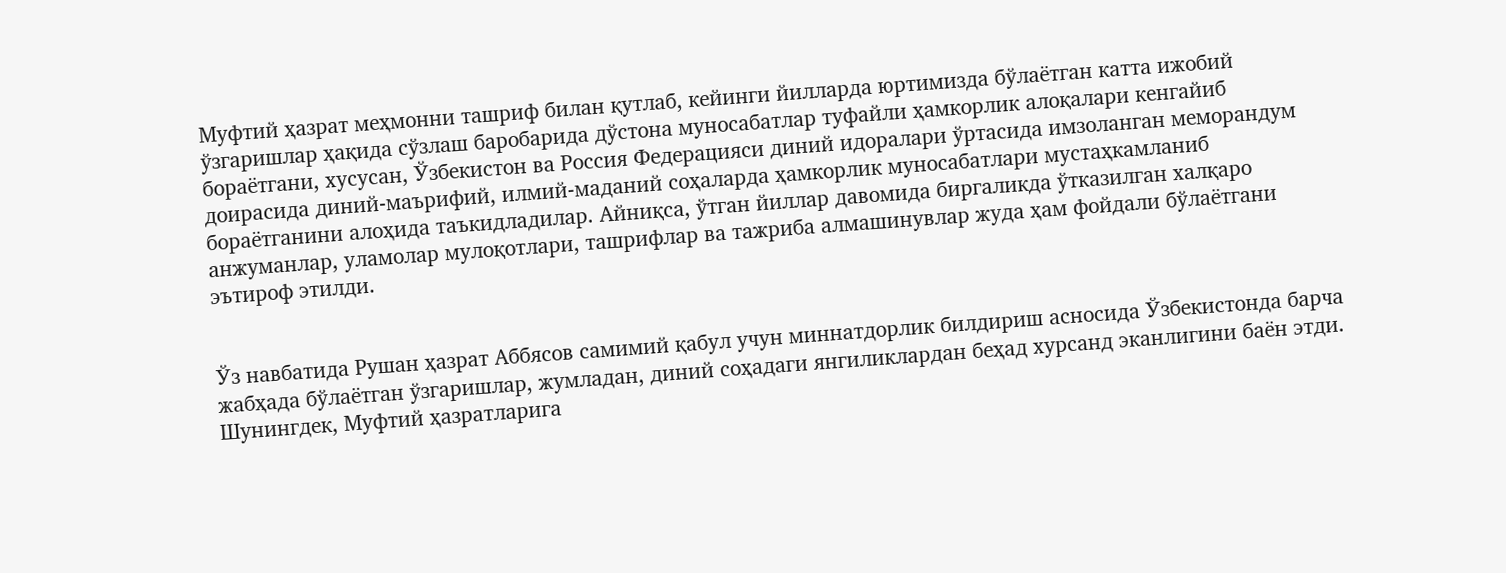Муфтий ҳазрат меҳмонни тaшриф билан қутлаб, кейинги йилларда юртимизда бўлаётган катта ижобий ўзгаришлар ҳақида сўзлаш баробарида дўстона муносабатлар туфайли ҳамкорлик алоқалари кенгайиб бораётгани, хусусан, Ўзбекистон ва Россия Федерацияси диний идоралари ўртасида имзоланган меморандум доирасида диний-маърифий, илмий-маданий соҳаларда ҳамкорлик муносабатлари мустаҳкамланиб бораётганини алоҳида таъкидладилар. Айниқса, ўтган йиллар давомида биргаликда ўтказилган халқаро анжуманлар, уламолар мулоқотлари, ташрифлар ва тажриба алмашинувлар жуда ҳам фойдали бўлаётгани эътироф этилди.


Ўз навбатида Рушан ҳазрат Аббясов самимий қабул учун миннатдорлик билдириш асносида Ўзбекистонда барча жабҳада бўлаётган ўзгаришлар, жумладан, диний соҳадаги янгиликлардан беҳад хурсанд эканлигини баён этди. Шунингдек, Муфтий ҳазратларига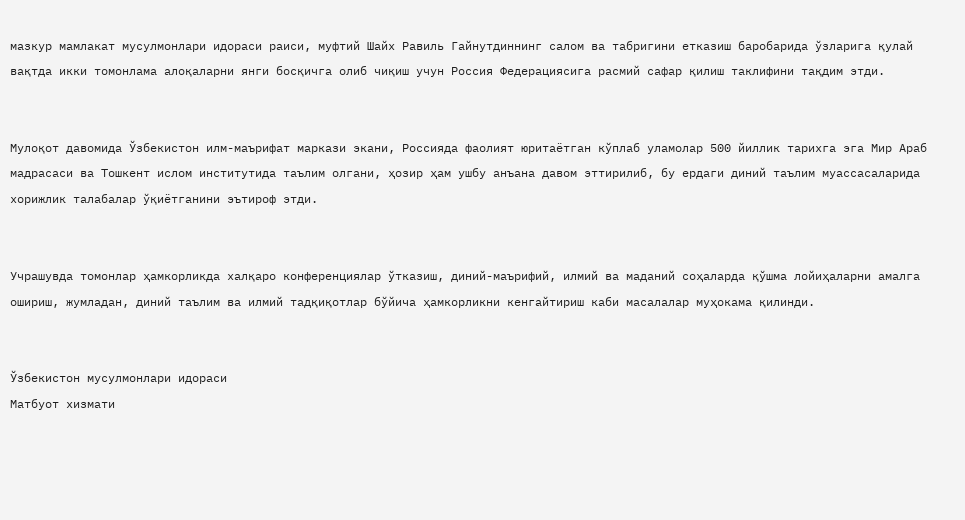мазкур мамлакат мусулмонлари идораси раиси, муфтий Шайх Равиль Гайнутдиннинг салом ва табригини етказиш баробарида ўзларига қулай вақтда икки томонлама алоқаларни янги босқичга олиб чиқиш учун Россия Федерациясига расмий сафар қилиш таклифини тақдим этди.


Мулоқот давомида Ўзбекистон илм-маърифат маркази экани, Россияда фаолият юритаётган кўплаб уламолар 500 йиллик тарихга эга Мир Араб мадрасаси ва Тошкент ислом институтида таълим олгани, ҳозир ҳам ушбу анъана давом эттирилиб, бу ердаги диний таълим муассасаларида хорижлик талабалар ўқиётганини эътироф этди.


Учрашувда томонлар ҳамкорликда халқаро конференциялар ўтказиш, диний-маърифий, илмий ва маданий соҳаларда қўшма лойиҳаларни амалга ошириш, жумладан, диний таълим ва илмий тадқиқотлар бўйича ҳамкорликни кенгайтириш каби масалалар муҳокама қилинди.


Ўзбекистон мусулмонлари идораси
Матбуот хизмати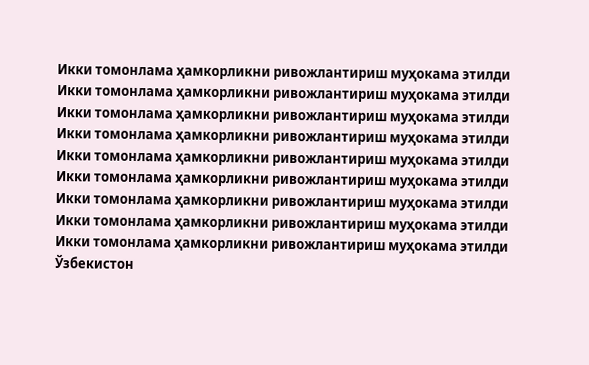Икки томонлама ҳамкорликни ривожлантириш муҳокама этилди Икки томонлама ҳамкорликни ривожлантириш муҳокама этилди Икки томонлама ҳамкорликни ривожлантириш муҳокама этилди Икки томонлама ҳамкорликни ривожлантириш муҳокама этилди Икки томонлама ҳамкорликни ривожлантириш муҳокама этилди Икки томонлама ҳамкорликни ривожлантириш муҳокама этилди Икки томонлама ҳамкорликни ривожлантириш муҳокама этилди Икки томонлама ҳамкорликни ривожлантириш муҳокама этилди Икки томонлама ҳамкорликни ривожлантириш муҳокама этилди
Ўзбекистон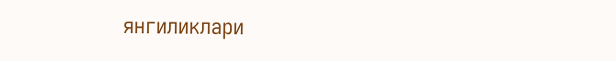янгиликлари